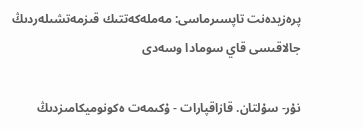پرەزيدەنت تاپسىرماسى: مەملەكەتتىك قىزمەتشىلەردىڭ جالاقىسى قاي سومادا وسەدى

نۇر- سۇلتان. قازاقپارات - ۇكىمەت ەكونوميكامىزدىڭ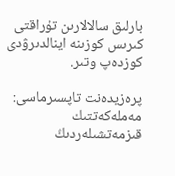بارلىق سالالارىن تۇراقتى كىرىس كوزىنە اينالدىرۋدى كوزدەپ وتىر.

پرەزيدەنت تاپسىرماسى: مەملەكەتتىك قىزمەتشىلەردىڭ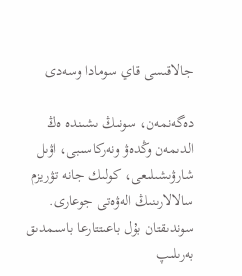جالاقىسى قاي سومادا وسەدى

دەگەنمەن، سونىڭ ىشىندە ەڭ الدىمەن وڭدەۋ ونەركاسىبى، اۋىل شارۋىشىلىعى، كولىك جانە تۋريزم سالالارىنىڭ الەۋەتى جوعارى. سوندىقتان بۇل باعىتتارعا باسىمدىق بەرىلىپ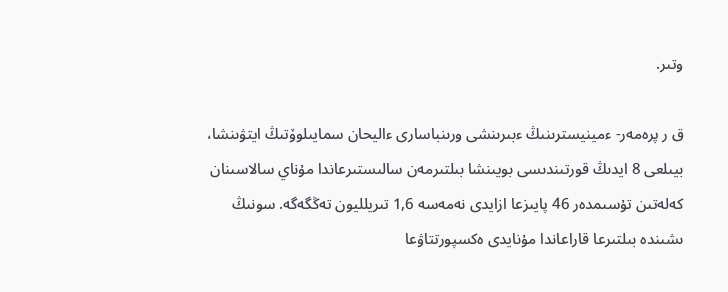وتىر.

ق ر پرەمەر- ءمينيسترىنىڭ ءبىرىنشى ورىنباسارى ءاليحان سمايىلوۆتىڭ ايتۋىنشا، بيىلعى 8 ايدىڭ قورتىندىسى بويىنشا بىلتىرمەن سالىستىرعاندا مۇناي سالاسىنان كەلەتىن تۇسىمدەر 46 پايىزعا ازايدى نەمەسە 1,6 تىريلليون تەڭگەگە. سونىڭ ىشىندە بىلتىرعا قاراعاندا مۇنايدى ەكسپورتتاۋعا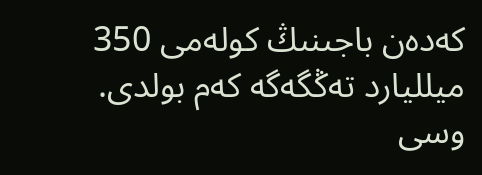كەدەن باجىنىڭ كولەمى 350 ميلليارد تەڭگەگە كەم بولدى. وسى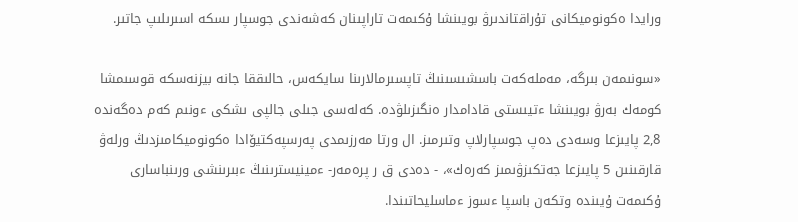ورايدا ەكونوميكانى تۇراقتاندىرۋ بويىنشا ۇكىمەت تاراپىنان كەشەندى جوسپار ىسكە اسىرىلىپ جاتىر.

«سونىمەن بىرگە، مەملەكەت باسشىسىنىڭ تاپسىرمالارىنا سايكەس، حالىققا جانە بيزنەسكە قوسىمشا كومەك بەرۋ بويىنشا ءتيىستى قادامدار ەنگىزىلۋدە. كەلەسى جىلى جالپى ىشكى ءونىم كەم دەگەندە 2,8 پايىزعا وسەدى دەپ جوسپارلاپ وتىرمىز. ال ورتا مەرزىمدى پەرسپەكتيۆادا ەكونوميكامىزدىڭ ورلەۋ قارقىنىن 5 پايىزعا جەتكىزۋىمىز كەرەك»، - دەدى ق ر پرەمەر- ءمينيسترىنىڭ ءبىرىنشى ورىنباسارى ۇكىمەت ۇيىندە وتكەن باسپا ءسوز ءماسليحاتىندا.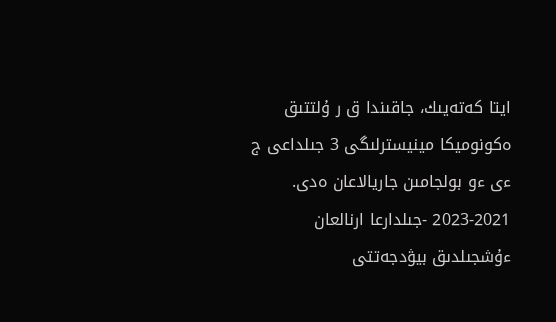ايتا كەتەيىك، جاقىندا ق ر ۇلتتىق ەكونوميكا مينيسترلىگى 3 جىلداعى ج ءى ءو بولجامىن جاريالاعان ەدى. 2021-2023 -جىلدارعا ارنالعان ءۇشجىلدىق بيۋدجەتتى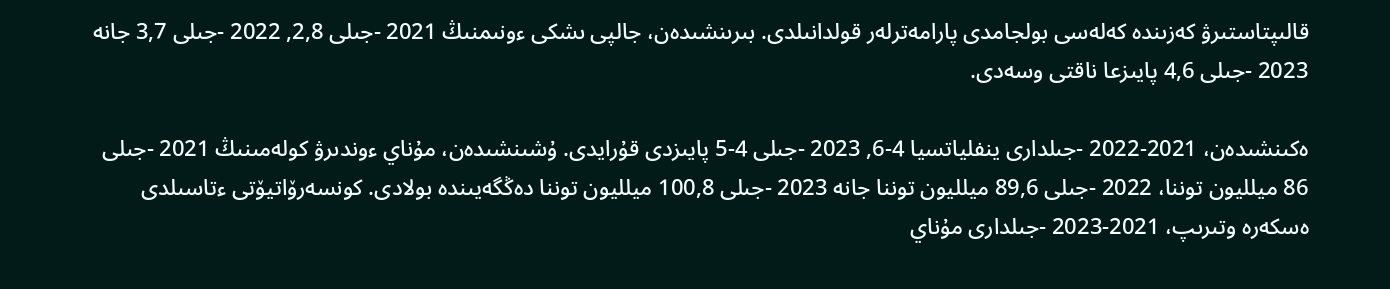قالىپتاستىرۋ كەزىندە كەلەسى بولجامدى پارامەترلەر قولدانىلدى. بىرىنشىدەن، جالپى ىشكى ءونىمنىڭ 2021 -جىلى 2,8, 2022 -جىلى 3,7 جانە 2023 -جىلى 4,6 پايىزعا ناقتى وسەدى.

ەكىنشىدەن، 2021-2022 -جىلدارى ينفلياتسيا 4-6, 2023 -جىلى 4-5 پايىزدى قۇرايدى. ۇشىنشىدەن، مۇناي ءوندىرۋ كولەمىنىڭ 2021 -جىلى 86 ميلليون توننا، 2022 -جىلى 89,6 ميلليون توننا جانە 2023 -جىلى 100,8 ميلليون توننا دەڭگەيىندە بولادى. كونسەرۆاتيۆتى ءتاسىلدى ەسكەرە وتىرىپ، 2021-2023 -جىلدارى مۇناي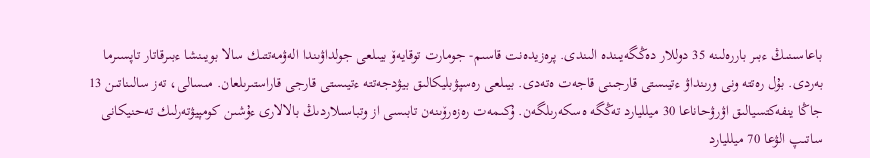باعاسىنىڭ ءبىر باررەلىنە 35 دوللار دەڭگەيىندە الىندى. پرەزيدەنت قاسىم- جومارت توقايەۆ بيىلعى جولداۋىندا الەۋمەتتىك سالا بويىنشا ءبىرقاتار تاپسىرما بەردى. بۇل رەتتە ونى ورىنداۋ ءتيىستى قارجىنى قاجەت ەتەدى. بيىلعى رەسپۋبليكالىق بيۋدجەتتە ءتيىستى قارجى قاراستىرىلعان. مىسالى، تەز سالىناتىن 13 جاڭا ينفەكتسيالىق اۋرۋحاناعا 30 ميلليارد تەڭگە ەسكەرىلگەن. ۇكىمەت رەزەرۆىنەن تابىسى از وتباسىلاردىڭ بالالارى ءۇشىن كومپيۋتەرلىك تەحنيكانى ساتىپ الۋعا 70 ميلليارد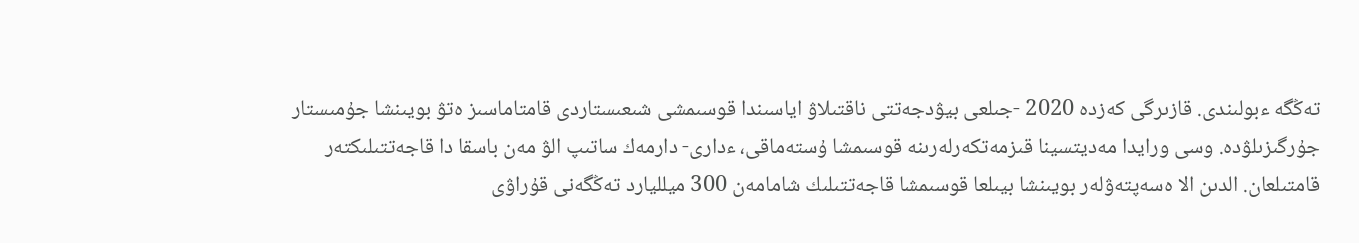تەڭگە ءبولىندى. قازىرگى كەزدە 2020 -جىلعى بيۋدجەتتى ناقتىلاۋ اياسىندا قوسىمشى شىعىستاردى قامتاماسىز ەتۋ بويىنشا جۇمىستار جۇرگىزىلۋدە. وسى ورايدا مەديتسينا قىزمەتكەرلەرىنە قوسىمشا ۇستەماقى، ءدارى- دارمەك ساتىپ الۋ مەن باسقا دا قاجەتتىلىكتەر قامتىلعان. الدىن الا ەسەپتەۋلەر بويىنشا بيىلعا قوسىمشا قاجەتتىلىك شامامەن 300 ميلليارد تەڭگەنى قۇراۋى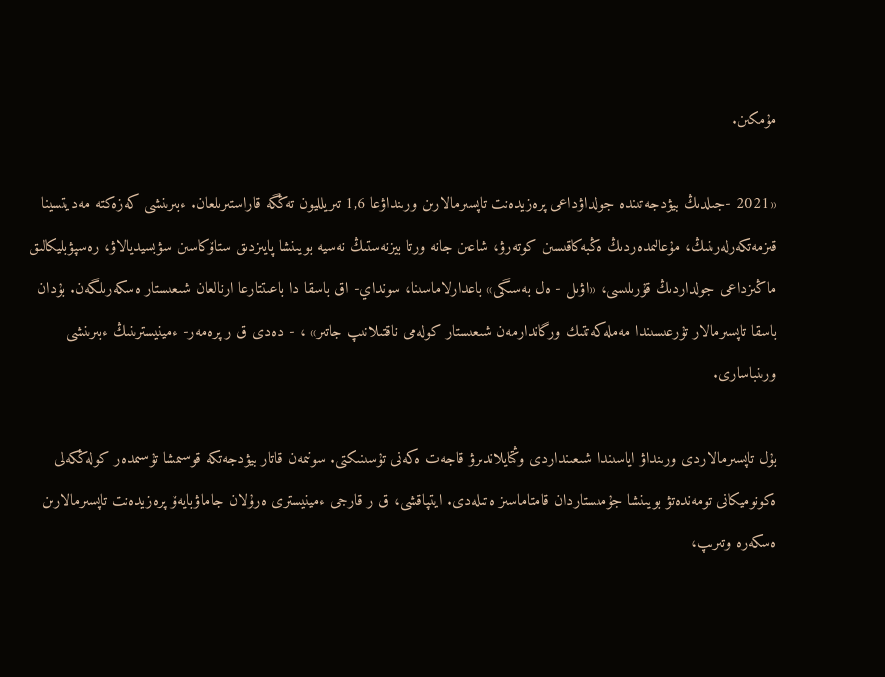مۇمكىن.

«2021 -جىلدىڭ بيۋدجەتىندە جولداۋداعى پرەزيدەنت تاپسىرمالارىن ورىنداۋعا 1,6 تىريلليون تەڭگە قاراستىرىلعان. ءبىرىنشى كەزەكتە مەديتسينا قىزمەتكەرلەرىنىڭ، مۇعالىمدەردىڭ ەڭبەكاقىسىن كوتەرۋ، شاعىن جانە ورتا بيزنەستىڭ نەسيە بويىنشا پايىزدىق ستاۆكاسىن سۋبسيديالاۋ، رەسپۋبليكالىق ماڭىزداعى جولداردىڭ قۇرىلىسى، «اۋىل - ەل بەسىگى» باعدارلاماسىنا، سونداي- اق باسقا دا باعىتتارعا ارنالعان شىعىستار ەسكەرىلگەن. بۇدان باسقا تاپسىرمالار تۇرعىسىندا مەملەكەتتىك ورگاندارمەن شىعىستار كولەمى ناقتىلانىپ جاتىر» ، - دەدى ق ر پرەمەر- ءمينيسترىنىڭ ءبىرىنشى ورىنباسارى.

بۇل تاپسىرمالاردى ورىنداۋ اياسىندا شىعىنداردى وڭتايلاندىرۋ قاجەت ەكەنى تۇسىنىكتى. سونىمەن قاتار بيۋدجەتكە قوسىمشا تۇسىمدەر كولەڭكەلى ەكونوميكانى تومەندەتۋ بويىنشا جۇمىستاردان قامتاماسىز ەتىلەدى. ايتپاقشى، ق ر قارجى ءمينيسترى ەرۇلان جاماۋبايەۆ پرەزيدەنت تاپسىرمالارىن ەسكەرە وتىرىپ،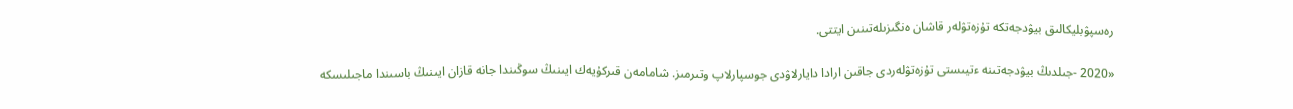رەسپۋبليكالىق بيۋدجەتكە تۇزەتۋلەر قاشان ەنگىزىلەتىنىن ايتتى.

«2020 -جىلدىڭ بيۋدجەتىنە ءتيىستى تۇزەتۋلەردى جاقىن ارادا دايارلاۋدى جوسپارلاپ وتىرمىز. شامامەن قىركۇيەك ايىنىڭ سوڭىندا جانە قازان ايىنىڭ باسىندا ماجىلىسكە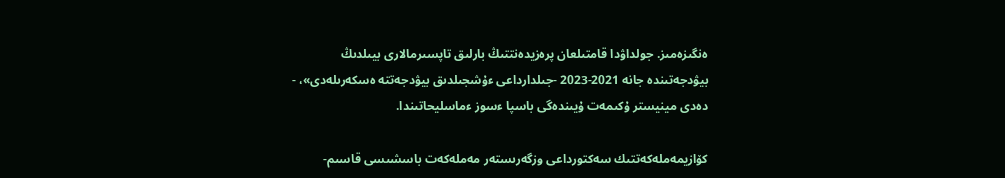ەنگىزەمىز. جولداۋدا قامتىلعان پرەزيدەنتتىڭ بارلىق تاپسىرمالارى بيىلدىڭ بيۋدجەتىندە جانە 2021-2023 -جىلدارداعى ءۇشجىلدىق بيۋدجەتتە ەسكەرىلەدى»، - دەدى مينيستر ۇكىمەت ۇيىندەگى باسپا ءسوز ءماسليحاتىندا.

كۆازيمەملەكەتتىك سەكتورداعى وزگەرىستەر مەملەكەت باسشىسى قاسىم-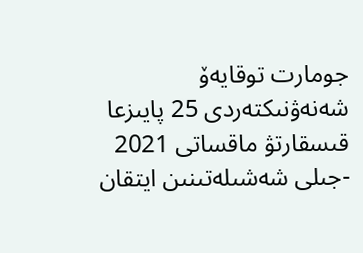جومارت توقايەۆ شەنەۋنىكتەردى 25 پايىزعا قىسقارتۋ ماقساتى 2021 -جىلى شەشىلەتىنىن ايتقان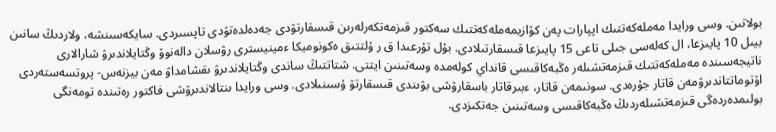بولاتىن. وسى ورايدا مەملەكەتتىك اپپارات پەن كۆازيمەملەكەتتىك سەكتور قىزمەتكەرلەرىن قىسقارتۋدى جەدەلدەتۋدى تاپسىردى. سايكەسىنشە، ولاردىڭ سانىن بيىل 10 پايىزعا، ال كەلەسى جىلى تاعى 15 پايىزعا قىسقارتىلادى. بۇل تۇرعىدا ق ر ۇلتتىق ەكونوميكا ءمينيسترى رۋسلان دالەنوۆ وڭتايلاندىرۋ شارالارى ناتيجەسىندە مەملەكەتتىك قىزمەتشىلەر ەڭبەكاقىسى قانداي كولەمدە وسەتىنىن ايتتى. شتاتتىڭ ساندى وڭتايلاندىرۋ ىقشامداۋ مەن بيزنەس- پروتسەستەردى اۆتوماتتاندىرۋمەن قاتار جۇرەدى. سونىمەن قاتار، ءبىرقاتار باسقارۋشى بۋىندى قىسقارتۋ ۇسىنىلادى. وسى ورايدا ىنتالاندىرۋشى فاكتور رەتىندە تومەنگى بولىمدەردەگى قىزمەتشىلەردىڭ ەڭبەكاقىسى وسەتىنىن جەتكىزدى.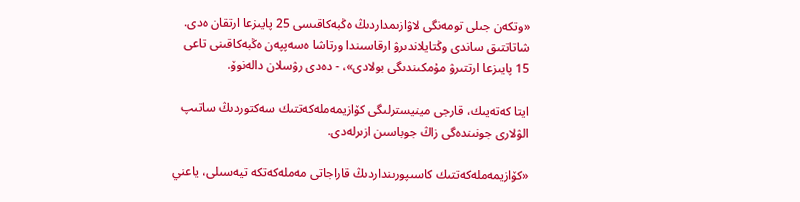«وتكەن جىلى تومەنگى لاۋازىمداردىڭ ەڭبەكاقىسى 25 پايىزعا ارتقان ەدى. شاتاتتىق ساندى وڭتايلاندىرۋ ارقاسىندا ورتاشا ەسەپپەن ەڭبەكاقىنى تاعى 15 پايىزعا ارتتىرۋ مۇمكىندىگى بولادى»، - دەدى رۋسلان دالەنوۆ.

ايتا كەتەيىك، قارجى مينيسترلىگى كۆازيمەملەكەتتىك سەكتوردىڭ ساتىپ الۋلارى جونىندەگى زاڭ جوباسىن ازىرلەدى.

«كۆازيمەملەكەتتىك كاسىپورىنداردىڭ قاراجاتى مەملەكەتكە تيەسىلى، ياعني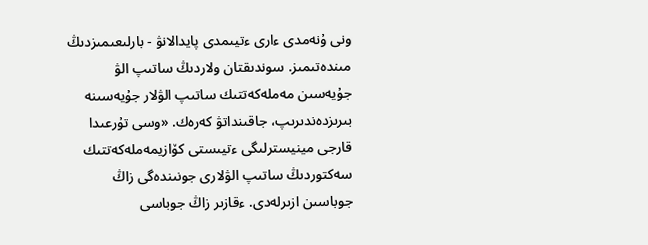ونى ۇنەمدى ءارى ءتيىمدى پايدالانۋ - بارلىعىمىزدىڭ مىندەتىمىز. سوندىقتان ولاردىڭ ساتىپ الۋ جۇيەسىن مەملەكەتتىك ساتىپ الۋلار جۇيەسىنە بىرىزدەندىرىپ، جاقىنداتۋ كەرەك. «وسى تۇرعىدا قارجى مينيسترلىگى ءتيىستى كۆازيمەملەكەتتىك سەكتوردىڭ ساتىپ الۋلارى جونىندەگى زاڭ جوباسىن ازىرلەدى. ءقازىر زاڭ جوباسى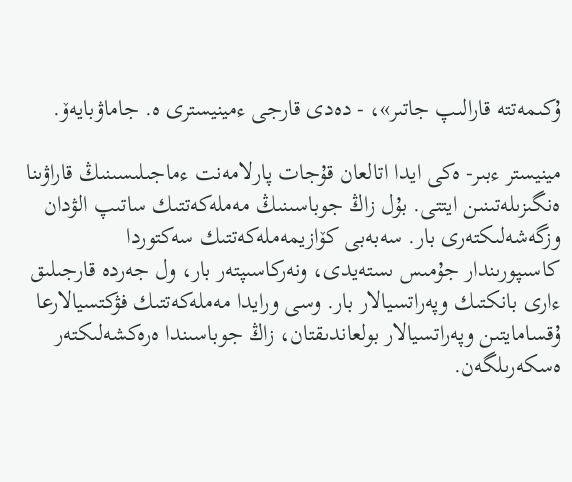ۇكىمەتتە قارالىپ جاتىر»، - دەدى قارجى ءمينيسترى ە. جاماۋبايەۆ.

مينيستر ءبىر- ەكى ايدا اتالعان قۇجات پارلامەنت ءماجىلىسىنىڭ قاراۋىنا ەنگىزىلەتىنىن ايتتى. بۇل زاڭ جوباسىنىڭ مەملەكەتتىك ساتىپ الۋدان وزگەشەلىكتەرى بار. سەبەبى كۆازيمەملەكەتتىك سەكتوردا كاسىپورىندار جۇمىس ىستەيدى، ونەركاسىپتەر بار، ول جەردە قارجىلىق ءارى بانكتىك وپەراتسيالار بار. وسى ورايدا مەملەكەتتىك فۋكتسيالارعا ۇقسامايتىن وپەراتسيالار بولعاندىقتان، زاڭ جوباسىندا ەرەكشەلىكتەر ەسكەرىلگەن.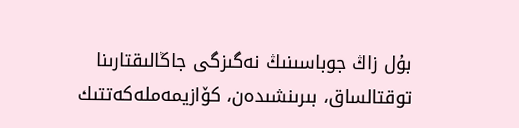بۇل زاڭ جوباسىنىڭ نەگىزگى جاڭالىقتارىنا توقتالساق، بىرىنشىدەن، كۆازيمەملەكەتتىك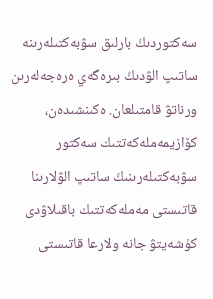سەكتوردىڭ بارلىق سۋبەكتىلەرىنە ساتىپ الۋدىڭ بىرەگەي ەرەجەلەرىن ورناتۋ قامتىلعان. ەكىنشىدەن، كۆازيمەملەكەتتىك سەكتور سۋبەكتىلەرىنىڭ ساتىپ الۋلارىنا قاتىستى مەملەكەتتىك باقىلاۋدى كۇشەيتۋ جانە ولارعا قاتىستى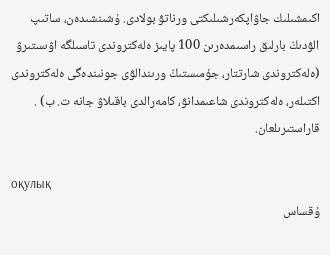اكىمشىلىك جاۋاپكەرشىلىكتى ورناتۋ بولادى. ۇشىنشىدەن، ساتىپ الۋدىڭ بارلىق راسىمدەرىن 100 پايىز ەلەكتروندى تاسىلگە اۋىستىرۋ (ەلەكتروندى شارتتار، جۇمىستىڭ ورىندالۋى جونىندەگى ەلەكتروندى اكتىلەر، ەلەكتروندى شاعىمدانۋ، كامەرالدى باقىلاۋ جانە ت. ب) . قاراستىرىلعان.

оқулық
ۇقساس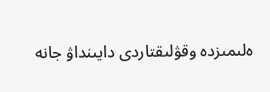ەلىمىزدە وقۋلىقتاردى دايىنداۋ جانە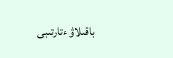باقىلاۋ ءتارتىبى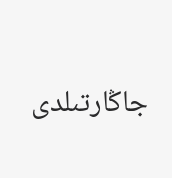جاڭارتىلدى